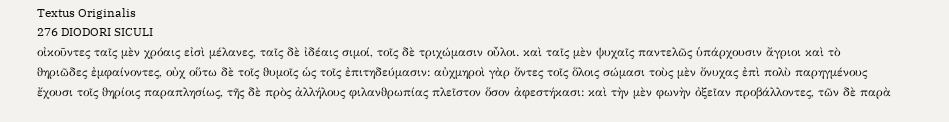Textus Originalis
276 DIODORI SICULI
οἰκοῦντες ταῖς μὲν χρόαις εἰσὶ μέλανες, ταῖς δὲ ἰδέαις σιμοί, τοῖς δὲ τριχώμασιν οὖλοι. καὶ ταῖς μὲν ψυχαῖς παντελῶς ὑπάρχουσιν ἄγριοι καὶ τὸ ϑηριῶδες ἐμφαίνοντες, οὐχ οὕτω δὲ τοῖς ϑυμοῖς ὡς τοῖς ἐπιτηδεύμασιν: αὐχμηροὶ γὰρ ὄντες τοῖς ὅλοις σώμασι τοὺς μὲν ὄνυχας ἐπὶ πολὺ παρηγμένους ἔχουσι τοῖς ϑηρίοις παραπλησίως, τῆς δὲ πρὸς ἀλλήλους φιλανϑρωπίας πλεῖστον ὅσον ἀφεστήκασι: καὶ τὴν μὲν φωνὴν ὀξεῖαν προβάλλοντες, τῶν δὲ παρὰ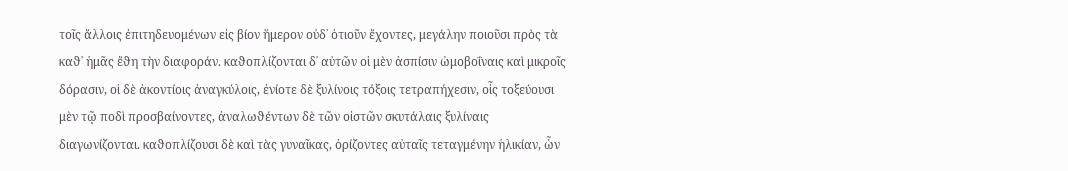τοῖς ἄλλοις ἐπιτηδευομένων εἰς βίον ἥμερον οὐδ᾽ ὁτιοῦν ἔχοντες, μεγάλην ποιοῦσι πρὸς τὰ καϑ᾽ ἡμᾶς ἔϑη τὴν διαφοράν. καϑοπλίζονται δ᾽ αὐτῶν οἱ μὲν ἀσπίσιν ὠμοβοΐναις καὶ μικροῖς δόρασιν, οἱ δὲ ἀκοντίοις ἀναγκύλοις, ἐνίοτε δὲ ξυλίνοις τόξοις τετραπήχεσιν, οἷς τοξεύουσι μὲν τῷ ποδὶ προσβαίνοντες, ἀναλωϑέντων δὲ τῶν οἰστῶν σκυτάλαις ξυλίναις διαγωνίζονται. καϑοπλίζουσι δὲ καὶ τὰς γυναῖκας, ὁρίζοντες αὐταῖς τεταγμένην ἡλικίαν, ὧν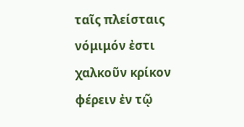ταῖς πλείσταις νόμιμόν ἐστι χαλκοῦν κρίκον φέρειν ἐν τῷ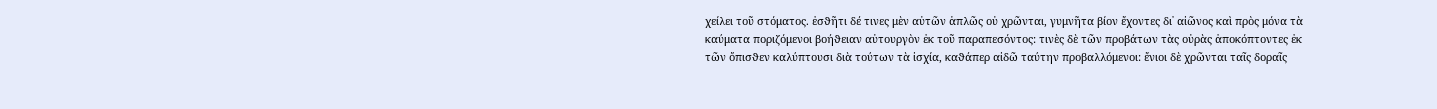χείλει τοῦ στόματος. ἐσϑῆτι δέ τινες μὲν αὐτῶν ἁπλῶς οὐ χρῶνται, γυμνῆτα βίον ἔχοντες δι᾽ αἰῶνος καὶ πρὸς μόνα τὰ καύματα ποριζόμενοι βοήϑειαν αὐτουργὸν ἐκ τοῦ παραπεσόντος: τινὲς δὲ τῶν προβάτων τὰς οὐρὰς ἀποκόπτοντες ἐκ τῶν ὄπισϑεν καλύπτουσι διὰ τούτων τὰ ἰσχία, καϑάπερ αἰδῶ ταύτην προβαλλόμενοι: ἔνιοι δὲ χρῶνται ταῖς δοραῖς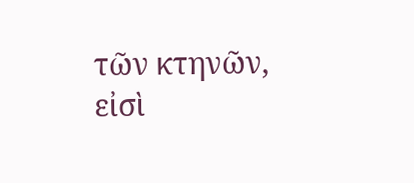τῶν κτηνῶν, εἰσὶ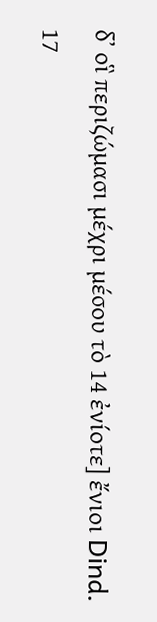δ᾽ οἳ περιζώμασι μέχρι μέσου τὸ 14 ἐνίοτε] ἔνιοι Dind. 17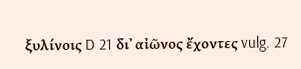ξυλίνοις D 21 δι᾽ αἰῶνος ἔχοντες vulg. 27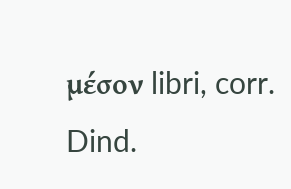μέσον libri, corr. Dind.